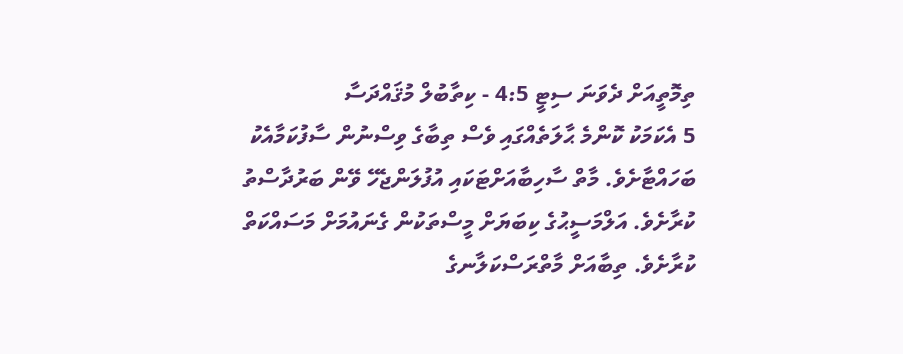ތިމޮތީއަށް ދެވަނަ ސިޓީ 4:5 - ކިތާބުލް މުޤައްދަސާ
5 އެކަމަކު ކޮންމެ ޙާލަތެއްގައި ވެސް ތިބާގެ ވިސްނުން ސާފުކަމާއެކު ބަހައްޓާށެވެ. މާތް ސާހިބާއަށްޓަކައި އުފުލަންޖެހޭ ވޭން ބަރުދާސްތު ކުރާށެވެ. އަލްމަސީޙުގެ ކިބަޔަށް މީސްތަކުން ގެނައުމަށް މަސައްކަތް ކުރާށެވެ. ތިބާއަށް މާތްރަސްކަލާނގެ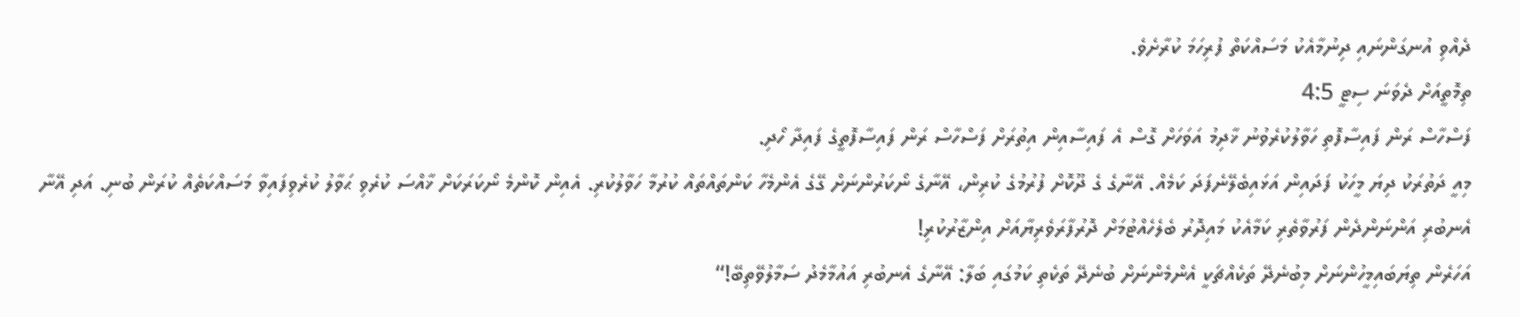ދެއްވި އުނގަންނައި ދިނުމާއެކު މަސައްކަތް ފުރިހަމަ ކުރާށެވެ.
ތިމޮތީއަށް ދެވަނަ ސިޓީ 4:5
ފަސްހާސް ރަން ފައިސާފޮތި ހަވާލުކުރެވުނު ޚާދިމު އަވަހަށް ގޮސް އެ ފައިސާއިން އިތުރަށް ފަސްހާސް ރަން ފައިސާފޮތީގެ ފައިދާ ހޯދި.
މިއީ ދަތުރަކު ދިޔަ މީހަކު ފަދައިން އަޅައިބެލޭނެފަދަ ކަމެއް. އޭނާގެ ގެ ދޫކޮށް ފުރުމުގެ ކުރިން، އޭނާގެ ނޯކަރުންނަށް ގޭގެ އެންމެހާ ކަންތައްތައް ކުރުމާ ހަވާލުކުރި. އެއިން ކޮންމެ ނޯކަރަކަށް ޚާއްސަ ކުރެވި ޙަވާލު ކުރެވިފައިވާ މަސައްކަތެއް ކުރަން ބުނި. އަދި އޭނާ އެނބުރި އަންނަންދެން ފަރުވާތެރި ކަމާއެކު މައިދޮރު ބެލެހެއްޓުމަށް ދޮރުފާރަވެރިޔާއަށް އިންޒާރުކުރި!
އަހަރެން ތިޔަބައިމީހުންނަށް މިބުނެދޭ ތަކެއްޗަކީ އެންމެންނަށް ބުނެދޭ ތަކެތި ކަމުގައި ބަލާ: އޭނާގެ އެނބުރި އައުމާމެދު ސަމާލުވޭތިބޭ!“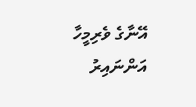އޭނާގެ ވެރިމީހާ އަންނައިރު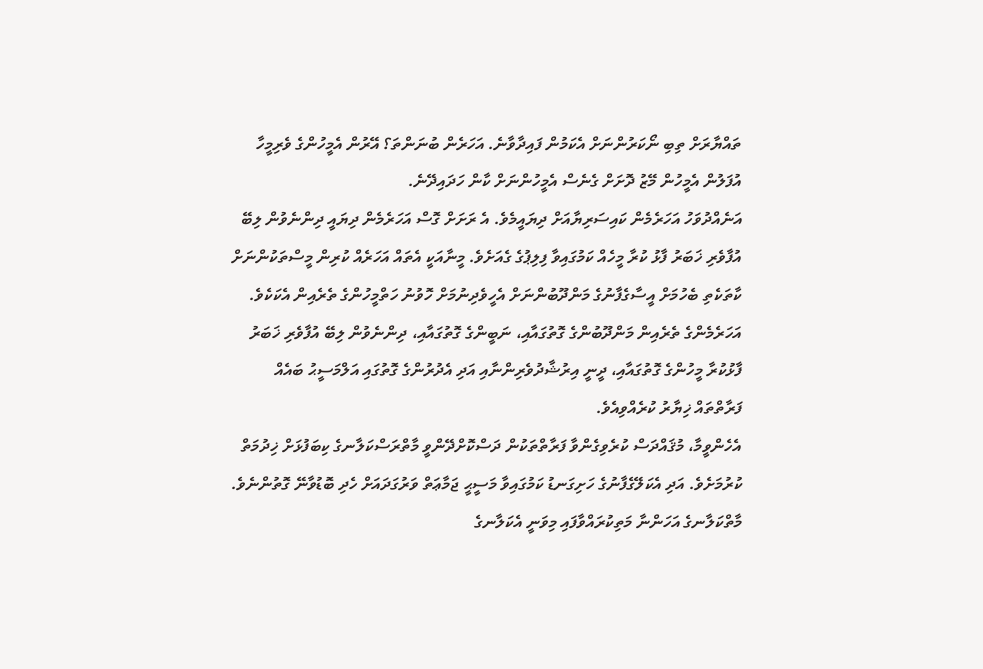ތައްޔާރަށް ތިބި ނޯކަރުންނަށް އެކަމުން ފައިދާވާނެ. އަހަރެން ބުނަންތަ؟ އޭރުން އެމީހުންގެ ވެރިމީހާ އުފަލުން އެމީހުން މޭޒު ދޮށަށް ގެނެސް އެމީހުންނަށް ކާން ހަދައިދޭނެ.
އަނެއްދުވަހު އަހަރެމެން ކައިސަރިޔާއަށް ދިޔައީމެވެ. އެ ރަށަށް ގޮސް އަހަރެމެން ދިޔައީ ދިންނެވުން ލިބޭ އުފާވެރި ޚަބަރު ފާޅު ކުރާ މީހެއް ކަމުގައިވާ ފިލިޕުގެ ގެއަށެވެ. މީނާއަކީ އެތައް އަހަރެއް ކުރިން މީސްތަކުންނަށް ކާތަކެތި ބެހުމަށް އީސާގެފާނުގެ މަންދޫބުންނަށް އެހީވެދިނުމަށް ހޮވުނު ހަތްމީހުންގެ ތެރެއިން އެކަކެވެ.
އަހަރެމެންގެ ތެރެއިން މަންދޫބުންގެ ގޮތުގައާއި، ނަބީންގެ ގޮތުގައާއި، ދިންނެވުން ލިބޭ އުފާވެރި ޚަބަރު ފާޅުކުރާ މީހުންގެ ގޮތުގައާއި، ދީނީ އިރުޝާދުވެރިންނާއި އަދި އެދުރުންގެ ގޮތުގައި އަލްމަސީޙު ބައެއް ފަރާތްތައް ޚިޔާރު ކުރެއްވިއެވެ.
އެހެންވީމާ، މުޤައްދަސް ކުރެވިގެންވާ ފަރާތްތަކުން ދަސްކޮށްދޭންވީ މާތްރަސްކަލާނގެ ކިބަފުޅަށް ޚިދުމަތް ކުރުމަށެވެ. އަދި އެކަލޭގެފާނުގެ ހަށިގަނޑު ކަމުގައިވާ މަސީޙީ ޖަމާޢަތް ވަރުގަދައަށް ހެދި ބޮޑުވާނޭ ގޮތުންނެވެ.
މާތްކަލާނގެ އަހަންނާ މަތިކުރައްވާފައި މިވަނީ އެކަލާނގެ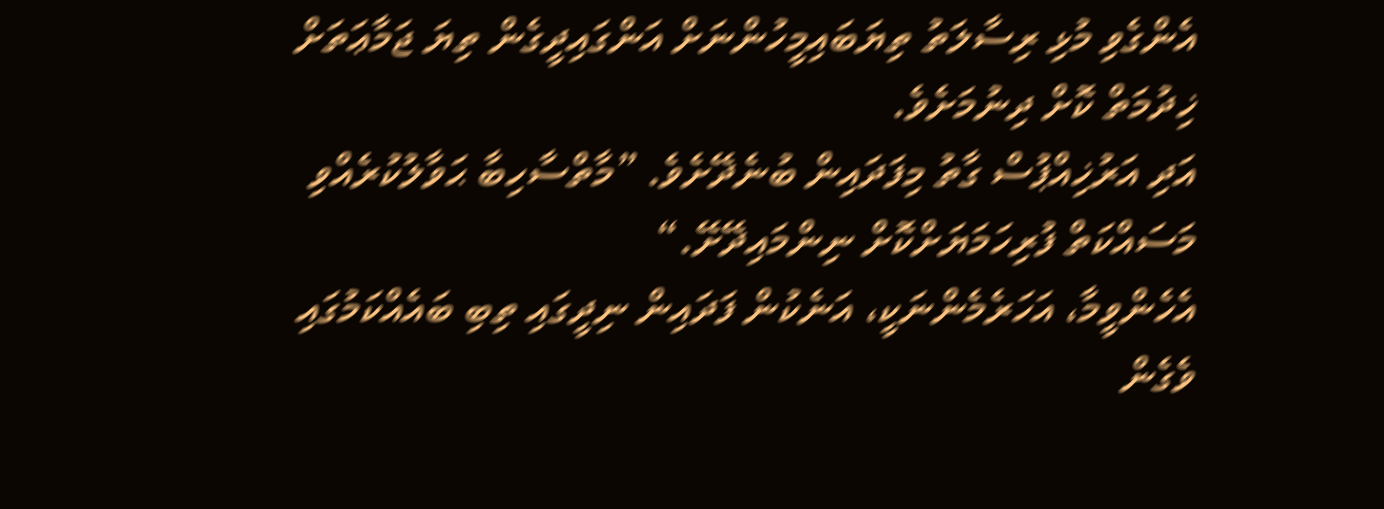އެންގެވި މުޅި ރިސާލަތު ތިޔަބައިމީހުންނަށް އަންގައިދީގެން ތިޔަ ޖަމާޢަތަށް ޚިދުމަތް ކޮށް ދިނުމަށެވެ.
އަދި އަރުޚިއްޕުސް ގާތު މިފަދައިން ބުނެދޭށެވެ. ”މާތްސާހިބާ ޙަވާލުކުރެއްވި މަސައްކަތް ފުރިހަމަޔަށްކޮށް ނިންމައިދޭށޭ.“
އެހެންވީމާ، އަހަރެމެންނަކީ، އަނެކުން ފަދައިން ނިދީގައި ތިބި ބައެއްކަމުގައި ވެގެން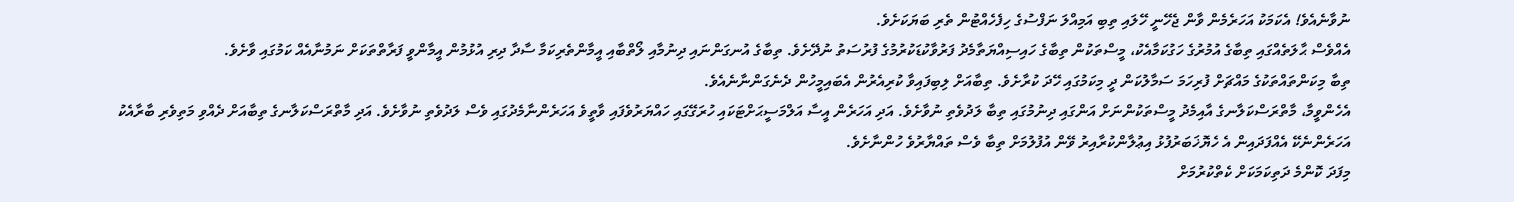ނުވާނެއެވެ! އެކަމަކު އަހަރެމެން ވާން ޖެހޭނީ ހޭލައި ތިބި އަމިއްލަ ނަފްސުގެ ހިފެހެއްޓުން ތެރި ބަޔަކަށެވެ.
އެއްވެސް ޙާލަތެއްގައި ތިބާގެ އުމުރުގެ ހަގުކަމާއެކު، މީސްތަކުން ތިބާގެ ހައިސިއްޔަތާމެދު ފަރުވާކުޑަކުރުމުގެ ފުރުސަތު ނުދޭށެވެ. ތިބާގެ އުނގަންނައި ދިނުމާއި ލޯތްބާއި އީމާންތެރިކަމާ ސާދާ ދިރި އުޅުމުން އީމާންވީ ފަރާތްތަކަށް ނަމުނާއެއް ކަމުގައި ވާށެވެ.
ތިބާ މިކަންތައްތަކުގެ މައްޗަށް ފުރިހަމަ ސަމާލުކަން ދީ މިކަމުގައި ހޭދަ ކުރާށެވެ. ތިބާއަށް ލިބިފައިވާ ކުރިއެރުން އެބައިމީހުން ދެނެގަންނާނެއެވެ.
އެހެންވީމާ، މާތްރަސްކަލާނގެ އާއިމެދު މީސްތަކުންނަށް އަންގައި ދިނުމުގައި ތިބާ ލަދުވެތި ނުވާށެވެ. އަދި އަހަރެން އީސާ އަލްމަސީޙަށްޓަކައި ހުރަގޭގައި ހައްޔަރުވެފައި ވާތީވެ އަހަރެންނާމެދުގައި ވެސް ލަދުވެތި ނުވާށެވެ. އަދި މާތްރަސްކަލާނގެ ތިބާއަށް ދެއްވި މަތިވެރި ބާރާއެކު އަހަރެންނެކޭ އެއްފަދައިން އެ ހެޔޮޚަބަރުފުޅު އިޢުލާންކުރާއިރު ވޭން އުފުލުމަށް ތިބާ ވެސް ތައްޔާރުވެ ހުންނާށެވެ.
މިފަދަ ކޮންމެ ދަތިކަމަކަށް ކެތްކުރުމަށް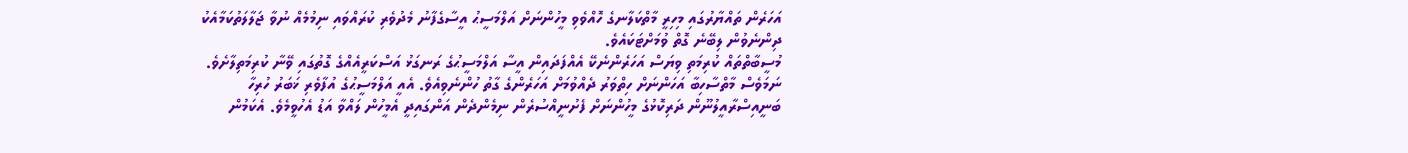އަހަރެން ތައްޔާރުގައި މިހިރީ މާތްކަލާނގެ ހޮއްވެވި މީހުންނަށް އަލްމަސީޙު އީސާގެފާނު މެދުވެރި ކުރައްވައި ނިމުމެއް ނުވާ ޖަލާލަތުކަމާއެކު ދިންނެވުން ލިބޭނެ ގޮތް ވުމަށްޓަކައެވެ.
މުސީބާތްތައް ކުރިމަތި ވިޔަސް އަހަރެންނެކޭ އެއްފަދައިން އީސާ އަލްމަސީޙުގެ ރަނގަޅު އަސްކަރީއެއްގެ ގޮތުގައި ވޭނާ ކުރިމަތިލާށެވެ.
ނަމަވެސް މާތްސާހިބާ އަހަންނަށް ހިތްވަރު ދެއްވުމަށް އަހަރެންގެ ގާތު ހުންނެވިއެވެ. އެއީ އަލްމަސީޙުގެ އުފާވެރި ޚަބަރު ހުރިހާ ބަނީއިސްރާއީލުނޫން ދަރިކޮޅުގެ މީހުންނަށް ފެށުނީއްސުރެން ނިމެންދެން އަންގައިދީ އެމީހުން ލައްވާ އަޑު އެހުވީމެވެ. އެކަމުން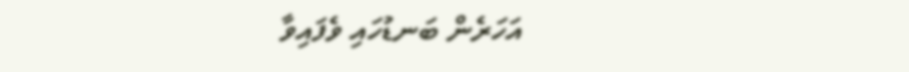އަހަރެން ބަނޑުހައި ވެފައިވާ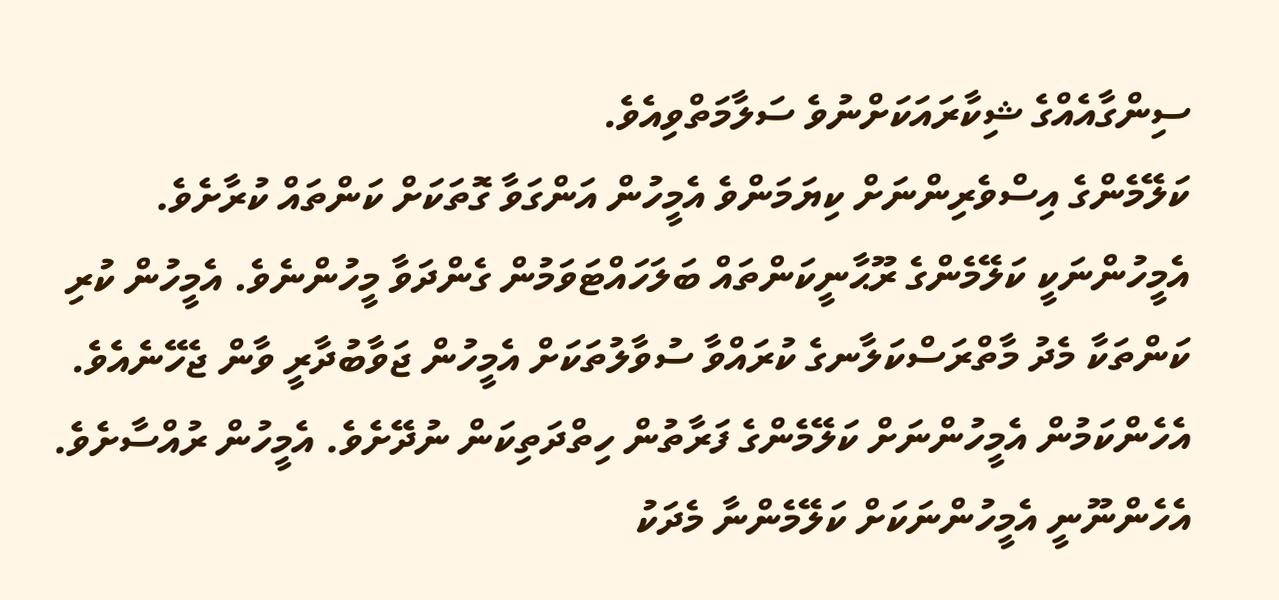ސިންގާއެއްގެ ޝިކާރައަކަށްނުވެ ސަލާމަތްވިއެވެ.
ކަލޭމެންގެ އިސްވެރިންނަށް ކިޔަމަންވެ އެމީހުން އަންގަވާ ގޮތަކަށް ކަންތައް ކުރާށެވެ. އެމީހުންނަކީ ކަލޭމެންގެ ރޫޙާނީކަންތައް ބަލަހައްޓަވަމުން ގެންދަވާ މީހުންނެވެ. އެމީހުން ކުރި ކަންތަކާ މެދު މާތްރަސްކަލާނގެ ކުރައްވާ ސުވާލުތަކަށް އެމީހުން ޖަވާބުދާރީ ވާން ޖެހޭނެއެވެ. އެހެންކަމުން އެމީހުންނަށް ކަލޭމެންގެ ފަރާތުން ހިތްދަތިކަން ނުދޭށެވެ. އެމީހުން ރުއްސާށެވެ. އެހެންނޫނީ އެމީހުންނަކަށް ކަލޭމެންނާ މެދަކު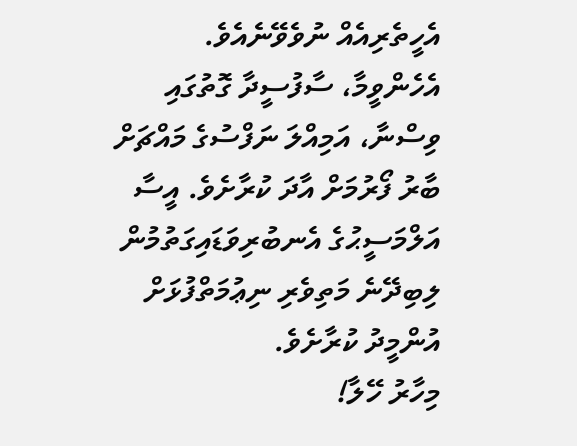އެހީތެރިއެއް ނުވެވޭނެއެވެ.
އެހެންވީމާ، ސާފުސީދާ ގޮތުގައި ވިސްނާ، އަމިއްލަ ނަފްސުގެ މައްޗަށް ބާރު ފޯރުމަށް އާދަ ކުރާށެވެ. އީސާ އަލްމަސީޙުގެ އެނބުރިވަޑައިގަތުމުން ލިބިދޭނެ މަތިވެރި ނިޢުމަތްފުޅަށް އުންމީދު ކުރާށެވެ.
މިހާރު ހޭލާ!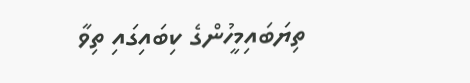ތިޔަބައިމީހުންގެ ކިބައިގައި ތިވާ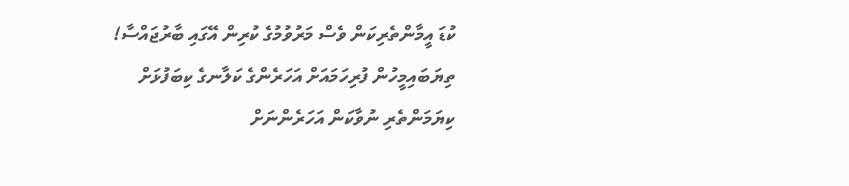ކުޑަ އީމާންތެރިކަން ވެސް މަރުވުމުގެ ކުރިން އޭގައި ބާރުޖައްސާ! ތިޔަބައިމީހުން ފުރިހަމައަށް އަހަރެންގެ ކަލާނގެ ކިބަފުޅަށް ކިޔަމަންތެރި ނުވާކަން އަހަރެންނަށް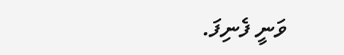ވަނީ ފެނިފަ.